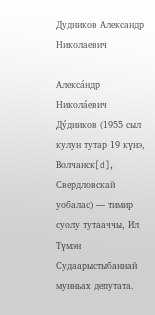Дудников Александр Николаевич

Алекса́ндр Никола́евич Ду́дников (1955 сыл кулун тутар 19 күнэ, Волчанск[d], Свердловскай уобалас) — тимир суолу тутааччы, Ил Түмэн Судаарыстыбаннай мунньах депутата.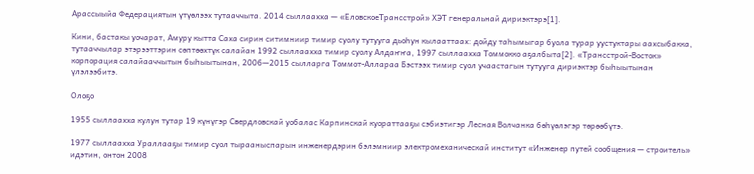Арассыыйа Федерациятын үтүөлээх тутааччыта. 2014 сыллаахха — «ЕловскоеТрансстрой» ХЭТ генеральнай дириэктэрэ[1].

Кини, бастакы уочарат, Амуру кытта Саха сирин ситимниир тимир суолу тутууга дьоһун кылааттаах: дойду таһымыгар буола турар уустуктары аахсыбакка, тутааччылар этэрээттэрин сөптөөхтүк салайан 1992 сыллаахха тимир суолу Алдаҥҥа, 1997 сыллаахха Томмокко аҕалбыта[2]. «Трансстрой-Восток» корпорация салайааччытын быһыытынан, 2006—2015 сылларга Томмот-Аллараа Бэстээх тимир суол учаастагын тутууга дириэктэр быһыытынан үлэлээбитэ.

Олоҕо

1955 сыллаахха кулун тутар 19 күнүгэр Свердловскай уобалас Карпинскай куораттааҕы сэбиэтигэр Лесная Волчанка бөһүөлэгэр төрөөбүтэ.

1977 сыллаахха Ураллааҕы тимир суол тырааныспарын инженердэрин бэлэмниир электромеханическай институт «Инженер путей сообщения — строитель» идэтин, онтон 2008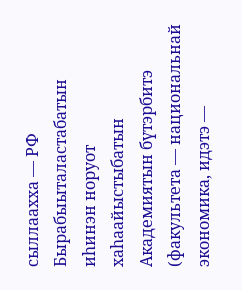сыллаахха — РФ Бырабыыталастабатын иһинэн норуот хаһаайыстыбатын Академиятын бүтэрбитэ (факультета — национальнай экономика, идэтэ —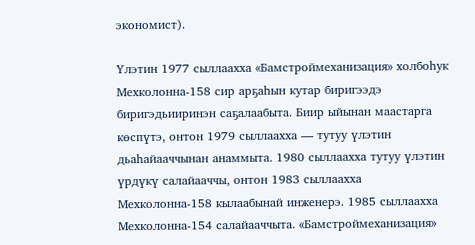экономист).

Үлэтин 1977 сыллаахха «Бамстроймеханизация» холбоһук Мехколонна-158 сир арҕаһын кутар биригээдэ биригэдьииринэн саҕалаабыта. Биир ыйынан маастарга көспүтэ, онтон 1979 сыллаахха — тутуу үлэтин дьаһайааччынан анаммыта. 1980 сыллаахха тутуу үлэтин үрдүкү салайааччы, онтон 1983 сыллаахха Мехколонна-158 кылаабынай инженерэ. 1985 сыллаахха Мехколонна-154 салайааччыта. «Бамстроймеханизация»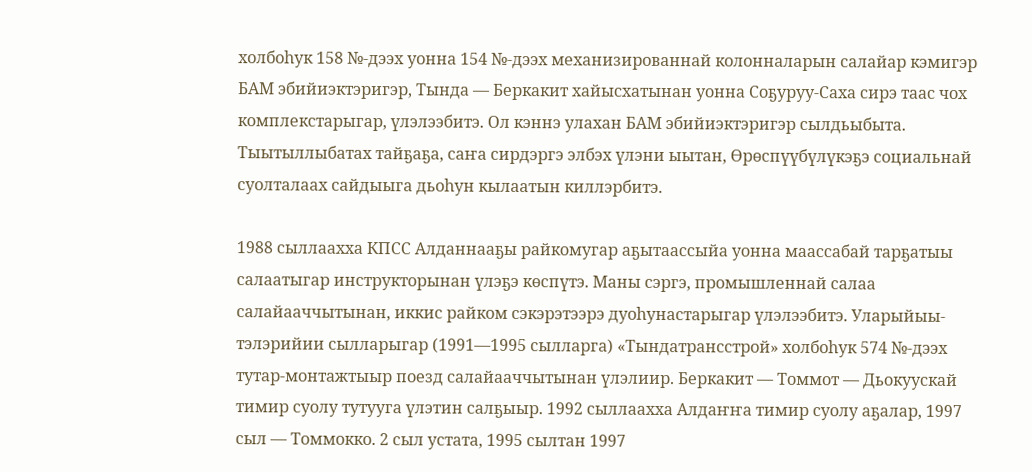холбоһук 158 №-дээх уонна 154 №-дээх механизированнай колонналарын салайар кэмигэр БАМ эбийиэктэригэр, Тында — Беркакит хайысхатынан уонна Соҕуруу-Саха сирэ таас чох комплекстарыгар, үлэлээбитэ. Ол кэннэ улахан БАМ эбийиэктэригэр сылдьыбыта. Тыытыллыбатах тайҕаҕа, саҥа сирдэргэ элбэх үлэни ыытан, Өрөспүүбүлүкэҕэ социальнай суолталаах сайдыыга дьоһун кылаатын киллэрбитэ.

1988 сыллаахха КПСС Алданнааҕы райкомугар аҕытаассыйа уонна маассабай тарҕатыы салаатыгар инструкторынан үлэҕэ көспүтэ. Маны сэргэ, промышленнай салаа салайааччытынан, иккис райком сэкэрэтээрэ дуоһунастарыгар үлэлээбитэ. Уларыйыы-тэлэрийии сылларыгар (1991—1995 сылларга) «Тындатрансстрой» холбоһук 574 №-дээх тутар-монтажтыыр поезд салайааччытынан үлэлиир. Беркакит — Томмот — Дьокуускай тимир суолу тутууга үлэтин салҕыыр. 1992 сыллаахха Алдаҥҥа тимир суолу аҕалар, 1997 сыл — Томмокко. 2 сыл устата, 1995 сылтан 1997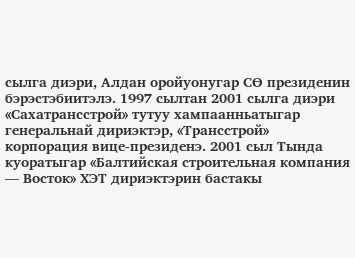сылга диэри, Алдан оройуонугар СӨ президенин бэрэстэбиитэлэ. 1997 сылтан 2001 сылга диэри «Сахатрансстрой» тутуу хампаанньатыгар генеральнай дириэктэр, «Трансстрой» корпорация вице-президенэ. 2001 сыл Тында куоратыгар «Балтийская строительная компания — Восток» ХЭТ дириэктэрин бастакы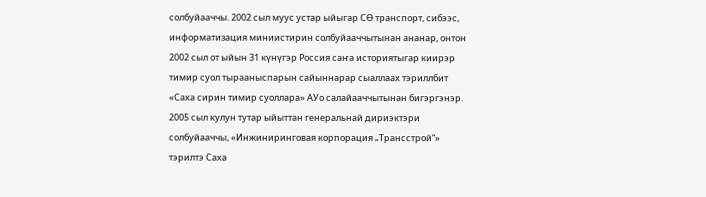солбуйааччы. 2002 сыл муус устар ыйыгар СӨ транспорт, сибээс, информатизация миниистирин солбуйааччытынан ананар, онтон 2002 сыл от ыйын 31 күнүгэр Россия саҥа историятыгар киирэр тимир суол тырааныспарын сайыннарар сыаллаах тэриллбит «Саха сирин тимир суоллара» АУо салайааччытынан бигэргэнэр. 2005 сыл кулун тутар ыйыттан генеральнай дириэктэри солбуйааччы, «Инжиниринговая корпорация „Трансстрой“» тэрилтэ Саха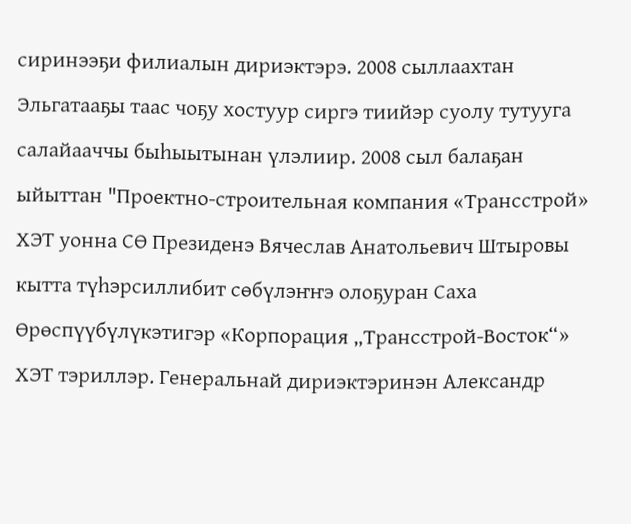сиринээҕи филиалын дириэктэрэ. 2008 сыллаахтан Эльгатааҕы таас чоҕу хостуур сиргэ тиийэр суолу тутууга салайааччы быһыытынан үлэлиир. 2008 сыл балаҕан ыйыттан "Проектно-строительная компания «Трансстрой» ХЭТ уонна СӨ Президенэ Вячеслав Анатольевич Штыровы кытта түһэрсиллибит сөбүлэҥҥэ олоҕуран Саха Өрөспүүбүлүкэтигэр «Корпорация „Трансстрой-Восток“» ХЭТ тэриллэр. Генеральнай дириэктэринэн Александр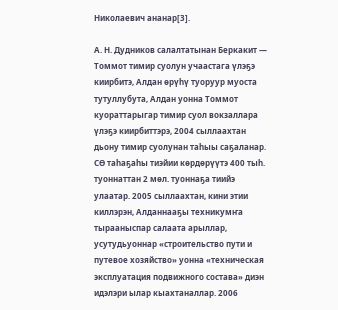Николаевич ананар[3].

А. Н. Дудников салалтатынан Беркакит — Томмот тимир суолун учаастага үлэҕэ киирбитэ, Алдан өрүһү туоруур муоста тутуллубута, Алдан уонна Томмот куораттарыгар тимир суол вокзаллара үлэҕэ киирбиттэрэ, 2004 сыллаахтан дьону тимир суолунан таһыы саҕаланар. СӨ таһаҕаһы тиэйии көрдөрүүтэ 400 тыһ. туоннаттан 2 мөл. туоннаҕа тиийэ улаатар. 2005 сыллаахтан, кини этии киллэрэн, Алданнааҕы техникумҥа тырааныспар салаата арыллар, усутудьуоннар «строительство пути и путевое хозяйство» уонна «техническая эксплуатация подвижного состава» диэн идэлэри ылар кыахтаналлар. 2006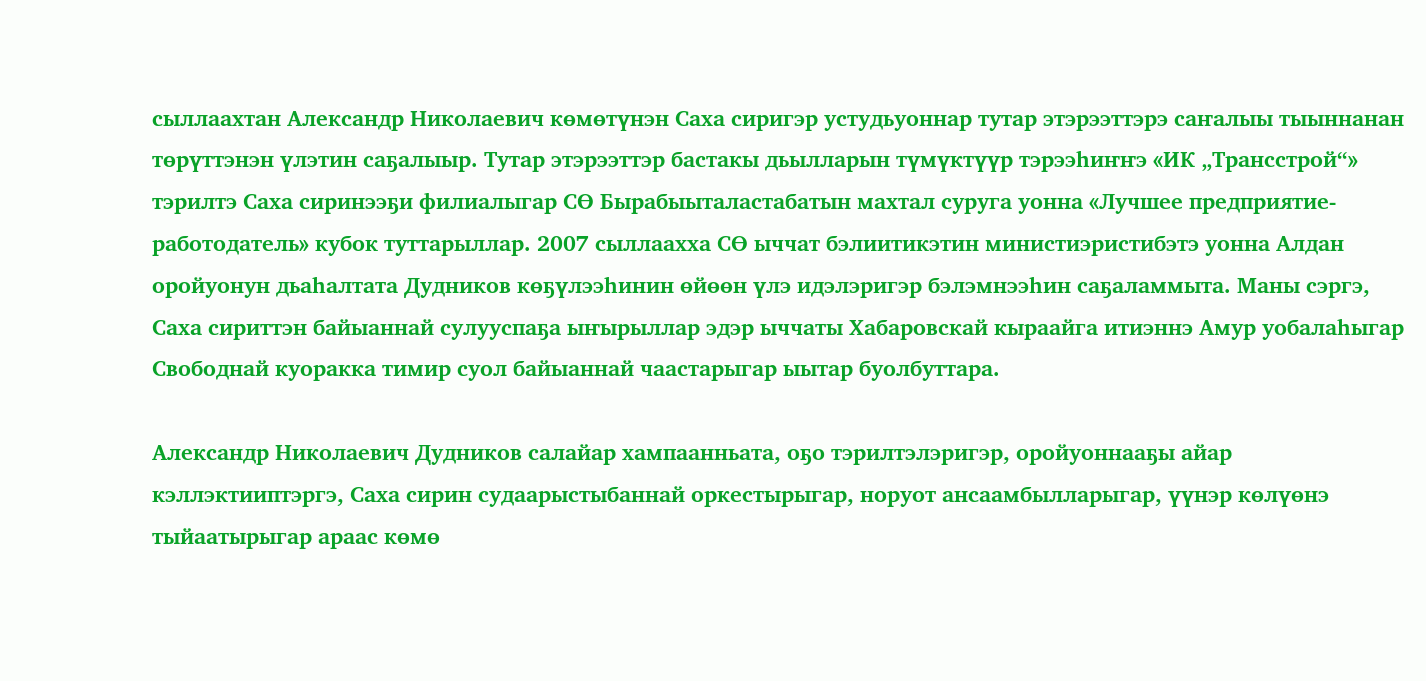сыллаахтан Александр Николаевич көмөтүнэн Саха сиригэр устудьуоннар тутар этэрээттэрэ саҥалыы тыыннанан төрүттэнэн үлэтин саҕалыыр. Тутар этэрээттэр бастакы дьылларын түмүктүүр тэрээһиҥҥэ «ИК „Трансстрой“» тэрилтэ Саха сиринээҕи филиалыгар СӨ Бырабыыталастабатын махтал суруга уонна «Лучшее предприятие-работодатель» кубок туттарыллар. 2007 сыллаахха СӨ ыччат бэлиитикэтин министиэристибэтэ уонна Алдан оройуонун дьаһалтата Дудников көҕүлээһинин өйөөн үлэ идэлэригэр бэлэмнээһин саҕаламмыта. Маны сэргэ, Саха сириттэн байыаннай сулууспаҕа ыҥырыллар эдэр ыччаты Хабаровскай кыраайга итиэннэ Амур уобалаһыгар Свободнай куоракка тимир суол байыаннай чаастарыгар ыытар буолбуттара.

Александр Николаевич Дудников салайар хампаанньата, оҕо тэрилтэлэригэр, оройуоннааҕы айар кэллэктииптэргэ, Саха сирин судаарыстыбаннай оркестырыгар, норуот ансаамбылларыгар, үүнэр көлүөнэ тыйаатырыгар араас көмө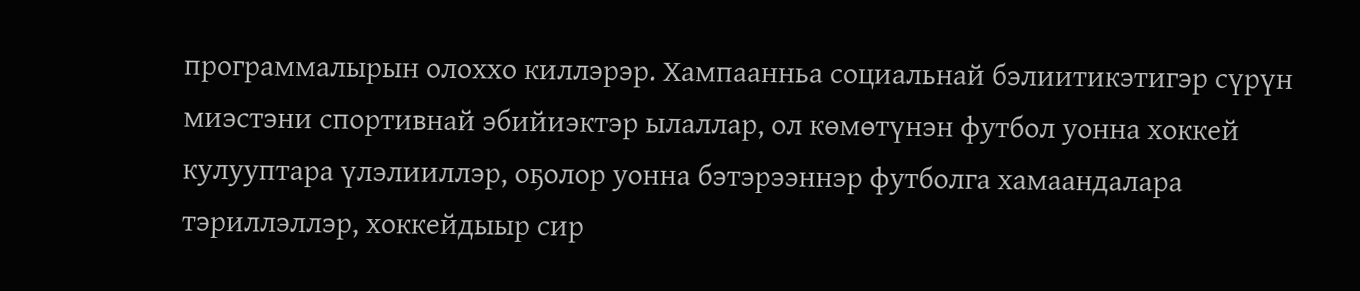программалырын олоххо киллэрэр. Хампаанньа социальнай бэлиитикэтигэр сүрүн миэстэни спортивнай эбийиэктэр ылаллар, ол көмөтүнэн футбол уонна хоккей кулууптара үлэлииллэр, оҕолор уонна бэтэрээннэр футболга хамаандалара тэриллэллэр, хоккейдыыр сир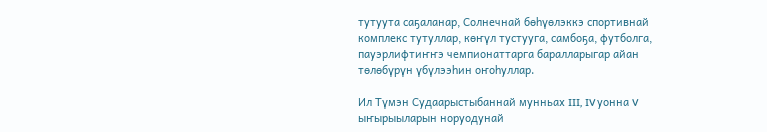тутуута саҕаланар, Солнечнай бөһүөлэккэ спортивнай комплекс тутуллар, көҥүл тустууга, самбоҕа, футболга, пауэрлифтиҥҥэ чемпионаттарга баралларыгар айан төлөбүрүн үбүлээһин оҥоһуллар.

Ил Түмэн Судаарыстыбаннай мунньах III, IV уонна V ыҥырыыларын норуодунай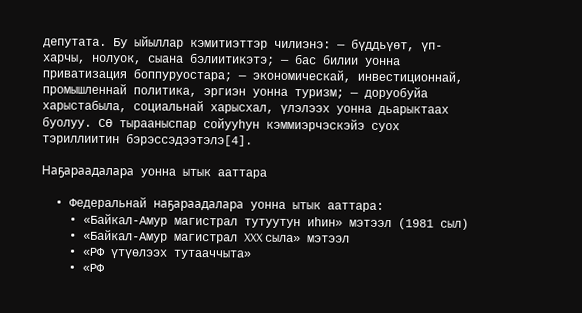депутата. Бу ыйыллар кэмитиэттэр чилиэнэ: — бүддьүөт, үп-харчы, нолуок, сыана бэлиитикэтэ; — бас билии уонна приватизация боппуруостара; — экономическай, инвестиционнай, промышленнай политика, эргиэн уонна туризм; — доруобуйа харыстабыла, социальнай харысхал, үлэлээх уонна дьарыктаах буолуу. СӨ тырааныспар сойууһун кэммиэрчэскэйэ суох тэриллиитин бэрэссэдээтэлэ[4].

Наҕараадалара уонна ытык ааттара

  • Федеральнай наҕараадалара уонна ытык ааттара:
    • «Байкал-Амур магистрал тутуутун иһин» мэтээл (1981 сыл)
    • «Байкал-Амур магистрал XXX сыла» мэтээл
    • «РФ үтүөлээх тутааччыта»
    • «РФ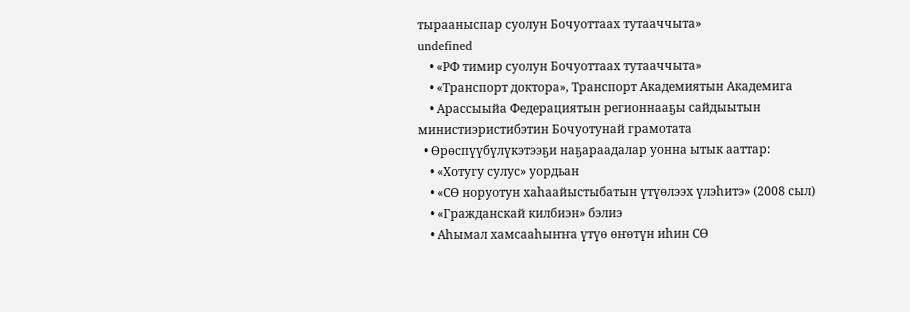тырааныспар суолун Бочуоттаах тутааччыта»
undefined
    • «РФ тимир суолун Бочуоттаах тутааччыта»
    • «Транспорт доктора», Транспорт Академиятын Академига
    • Арассыыйа Федерациятын регионнааҕы сайдыытын министиэристибэтин Бочуотунай грамотата
  • Өрөспүүбүлүкэтээҕи наҕараадалар уонна ытык ааттар:
    • «Хотугу сулус» уордьан
    • «СӨ норуотун хаһаайыстыбатын үтүөлээх үлэһитэ» (2008 сыл)
    • «Гражданскай килбиэн» бэлиэ
    • Аһымал хамсааһыҥҥа үтүө өҥөтүн иһин СӨ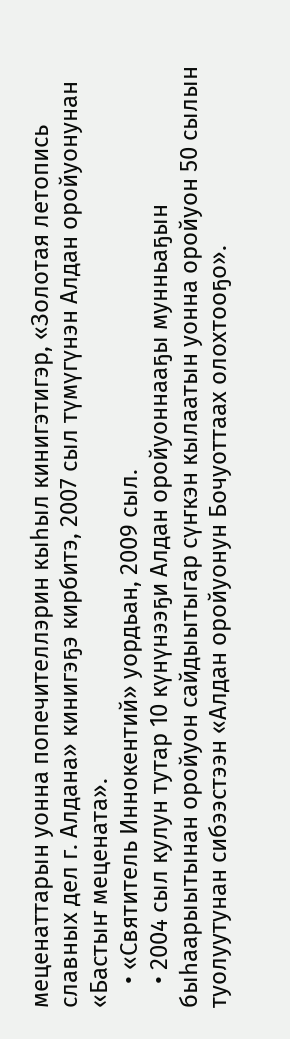меценаттарын уонна попечителлэрин кыһыл кинигэтигэр, «Золотая летопись славных дел г. Алдана» кинигэҕэ кирбитэ, 2007 сыл түмүгүнэн Алдан оройуонунан «Бастыҥ мецената».
    • «Святитель Иннокентий» уордьан, 2009 сыл.
    • 2004 сыл кулун тутар 10 күнүнээҕи Алдан оройуоннааҕы мунньаҕын быһаарыытынан оройуон сайдыытыгар сүҥкэн кылаатын уонна оройуон 50 сылын туолуутунан сибээстээн «Алдан оройуонун Бочуоттаах олохтооҕо».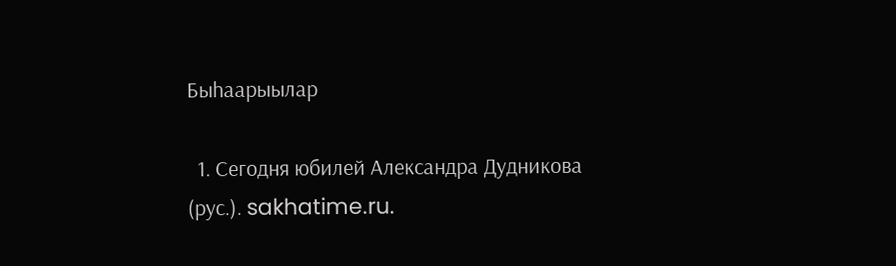Быһаарыылар

  1. Сегодня юбилей Александра Дудникова (рус.). sakhatime.ru.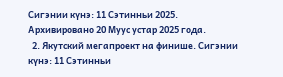Сигэнии күнэ: 11 Сэтинньи 2025. Архивировано 20 Муус устар 2025 года.
  2. Якутский мегапроект на финише. Сигэнии күнэ: 11 Сэтинньи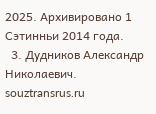2025. Архивировано 1 Сэтинньи 2014 года.
  3. Дудников Александр Николаевич. souztransrus.ru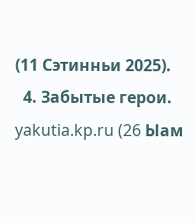(11 Сэтинньи 2025).
  4. Забытые герои. yakutia.kp.ru (26 Ыам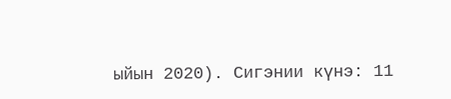ыйын 2020). Сигэнии күнэ: 11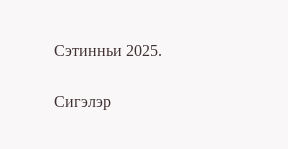Сэтинньи 2025.

Сигэлэр